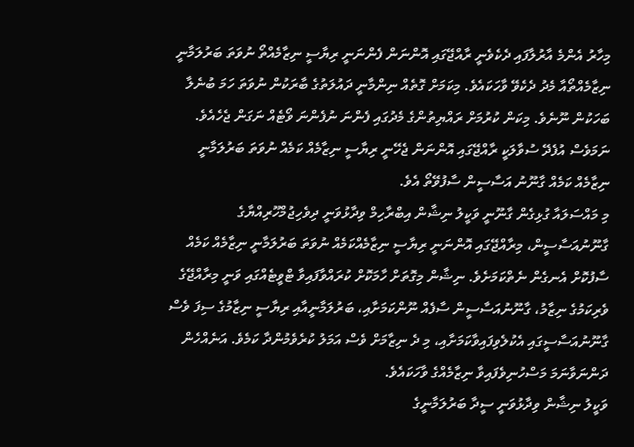މިހާރު އެންމެ އާރުލާފައި ދެކެވެނީ ރާއްޖޭގައި އޮންނަން ފެންނަނީ ރިޔާސީ ނިޒާމެއްތޯ ނުވަތަ ބަރުލަމާނީ ނިޒާމެއްތޯއާ މެދު ދެކެވޭ ވާހަކައެވެ. މިކަމަށް ގޮތެއް ނިންމާނީ ދައުލަތުގެ ބާރަކުން ނުވަތަ ހަމަ ބުނެލާ ބަހަކުން ނޫނެވެ. މިކަން ކުރުމަށް ރައްޔިތުންގެ މެދުގައި ފެންނަ ނުފެންނަ ވޯޓެއް ނަގަން ޖެހެއެވެ. ނަމަވެސް އުފެދޭ ސުވާލަކީ ރާއްޖޭގައި އޮންނަން ޖެހޭނީ ރިޔާސީ ނިޒާމެއް ކަމެއް ނުވަތަ ބަރުލަމާނީ ނިޒާމެއް ކަމެއް ގާނޫނު އަސާސީން ސާފުވޭތޯ އެވެ.
މި މައްސަލައާ ގުޅިގެން ގާނޫނީ ވަކީލު ނިޝާން އިބްރާހިމް ވިދާޅުވަނީ ދިވެހިޖުމްހޫރިއްޔާގެ ގާނޫނުއަސާސީން، މިރާއްޖޭގައި އޮންނަނީ ރިޔާސީ ނިޒާމެއްކަމެއް ނުވަތަ ބަރުލަމާނީ ނިޒާމެއް ކަމެއް ސާފުކޮށް އެނގެން ނެތްކަމަށެވެ. ނިޝާން މިގޮތަށް ހާމަކޮށް ކުރައްވާފައިވާ ޓްވީޓެއްގައި ވަނީ މިރާއްޖޭގެ ވެރިކަމުގެ ނިޒާމު، ގާނޫނުއަސާސީން ސާފެއް ނޫންކަމަށާއި، ބަރުލަމާނީއާއި ރިޔާސީ ނިޒާމުގެ ސިފަ ވެސް ގާނޫނުއަސާސީގައި އެކުލެވިފައިވާކަމަށާއި، މި ދެ ނިޒާމަށް ވެސް އަމަލު ކުރެވެމުންދާ ކަމެވެ. އަނެއްހެން ދަންނަވާނަމަ މަސްހުނިވެފައިވާ ނިޒާމެއްގެ ވާހަކައެވެ.
ވަކީލު ނިޝާން ވިދާޅުވަނީ ސީދާ ބަރުލަމާނީގެ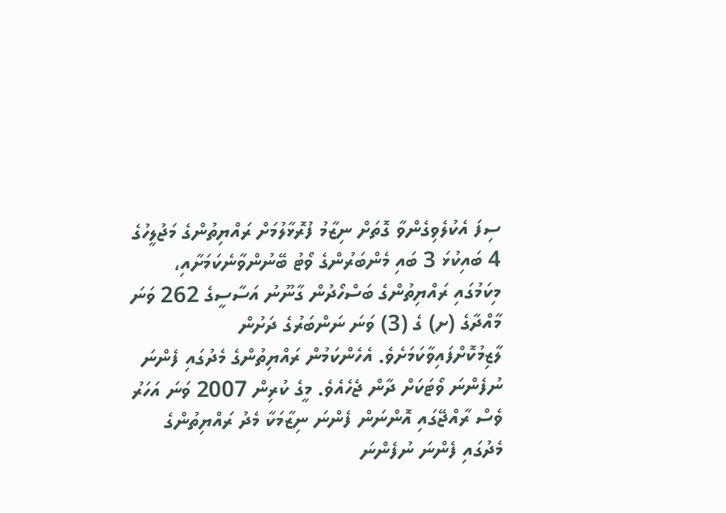ސިފަ އެކުލެވިގެންވާ ގޮތަށް ނިޒާމު ފުރޮޅާލުމަށް ރައްޔިތުންގެ މަޖުލީހުގެ 4 ބައިކުޅަ 3 ބައި މެންބަރުންގެ ވޯޓު ބޭނުންވާނެކަމަށާއި، މިކަމުގައި ރައްޔިތުންގެ ބަސްހޯދުން ގާނޫނު އަސާސީގެ 262 ވަނަ މާއްދާގެ (ށ) ގެ (3) ވަނަ ނަންބަރުގެ ދަށުން ލާޒިމުކޮށްފައިވާކަމަށެވެ. އެހެންކަމުން ރައްޔިތުންގެ މެދުގައި ފެންނަ ނުފެންނަ ވޯޓަކަށް ދާން ޖެހެއެވެ. މީގެ ކުރިން 2007 ވަނަ އަހަރު ވެސް ރާއްޖޭގައި އޮންނަން ފެންނަ ނިޒާމަކާ މެދު ރައްޔިތުންގެ މެދުގައި ފެންނަ ނުފެންނަ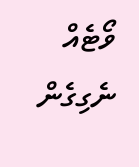ވޯޓެއް ނެގިގެން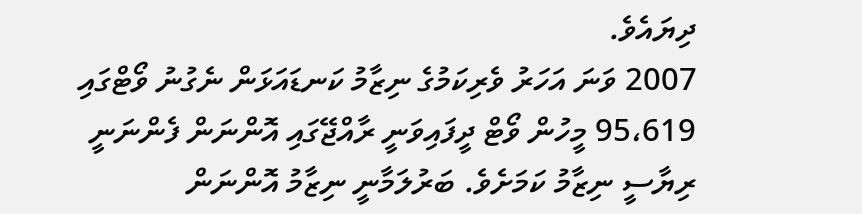ދިޔައެވެ.
2007 ވަނަ އަހަރު ވެރިކަމުގެ ނިޒާމު ކަނޑައަޅަން ނެގުނު ވޯޓްގައި 95،619 މީހުން ވޯޓް ދީފައިވަނީ ރާއްޖޭގައި އޮންނަން ފެންނަނީ ރިޔާސީ ނިޒާމު ކަމަށެވެ. ބަރުލަމާނީ ނިޒާމު އޮންނަން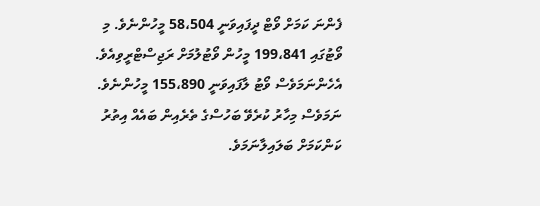ފެންނަ ކަމަށް ވޯޓް ދީފައިވަނީ 58،504 މީހުންނެވެ. މި ވޯޓުގައި 199،841 މީހުން ވޯޓުލުމަށް ރަޖިސްޓްރީވިއެވެ. އެހެންނަމަވެސް ވޯޓު ލާފައިވަނީ 155،890 މީހުންނެވެ.
ނަމަވެސް މިހާރު ކުރެވޭ ބަހުސްގެ ތެރެއިން ބައެއް އިތުރު ކަންކަމަށް ބަލައިލާނަމަވެ.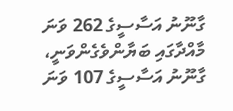ގާނޫނު އަސާސީގެ 262 ވަނަ މާއްދާގައި ބަޔާންވެގެންވަނީ، ގާނޫނު އަސާސީގެ 107 ވަނަ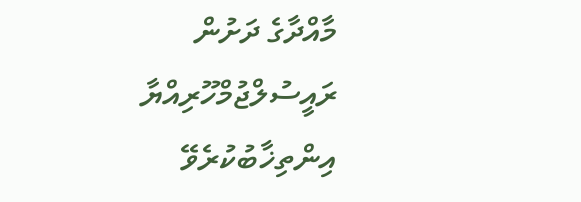މާއްދާގެ ދަށުން ރައީސުލްޖުމްހޫރިއްޔާ އިންތިޚާބުކުރެވޭ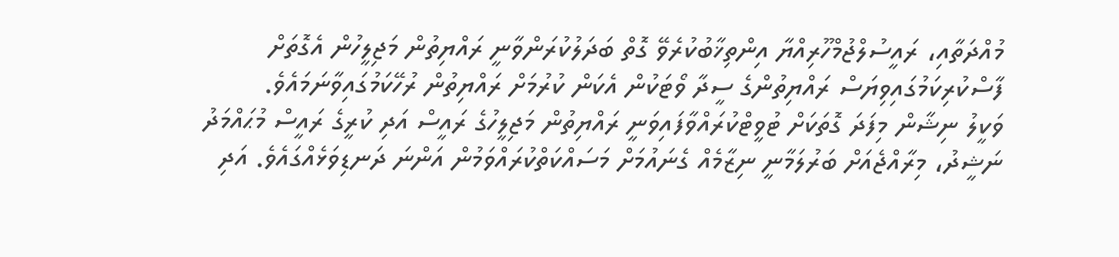މުއްދަތާއި، ރައީސުލްޖުމްހޫރިއްޔާ އިންތިޚާބުކުރެވޭ ގޮތް ބަދަލުކުރަންވާނީ ރައްޔިތުން މަޖިލީހުން އެގޮތަށް ފާސްކުރިކަމުގައިވިޔަސް ރައްޔިތުންގެ ސީދާ ވޯޓަކުން އެކަން ކުރުމަށް ރައްޔިތުން ރުހޭކަމުގައިވާނަމައެވެ.
ވަކީލު ނިޝާން މިފަދަ ގޮތަކަށް ޓުވީޓްކުރައްވާފައިވަނީ ރައްޔިތުން މަޖިލީހުގެ ރައީސް އަދި ކުރީގެ ރައީސް މުޙައްމަދު ނަޝީދު، މިރާއްޖެއަށް ބަރުލަމާނީ ނިޒާމެއް ގެނައުމަށް މަސައްކަތްކުރައްވަމުން އަންނަ ދަނޑިވަޅެއްގައެވެ. އަދި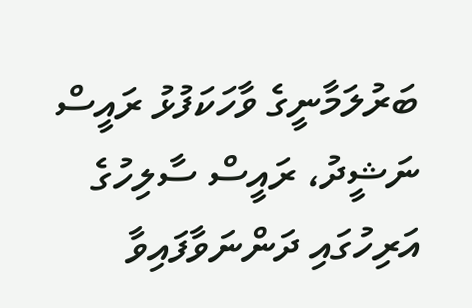ބަރުލަމާނީގެ ވާހަކަފުޅު ރައީސް ނަޝީދު، ރައީސް ސާލިހުގެ އަރިހުގައި ދަންނަވާފައިވާ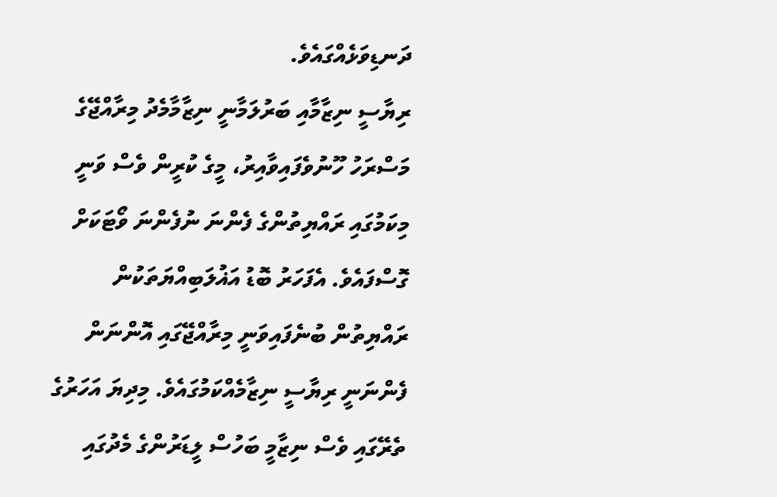ދަނޑިވަޅެއްގައެވެ.
ރިޔާސީ ނިޒާމާއި ބަރުލަމާނީ ނިޒާމާމެދު މިރާއްޖޭގެ މަސްރަހު ހޫނުވެފައިވާއިރު، މީގެ ކުރީން ވެސް ވަނީ މިކަމުގައި ރައްޔިތުންގެ ފެންނަ ނުފެންނަ ވޯޓަކަށް ގޮސްފައެވެ. އެފަހަރު ބޮޑު އަޣުލަބިއްޔަތަކުން ރައްޔިތުން ބުނެފައިވަނީ މިރާއްޖޭގައި އޮންނަން ފެންނަނީ ރިޔާސީ ނިޒާމެއްކަމުގައެވެ. މިދިޔަ އަހަރުގެ ތެރޭގައި ވެސް ނިޒާމީ ބަހުސް ލީޑަރުންގެ މެދުގައި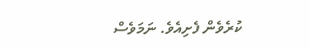ކުރެވެން ފެށިއެވެ. ނަމަވެސް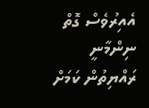އެއިރުވެސް ގޮތް ނިންމާނީ ރައްޔިތުން ކަމަށް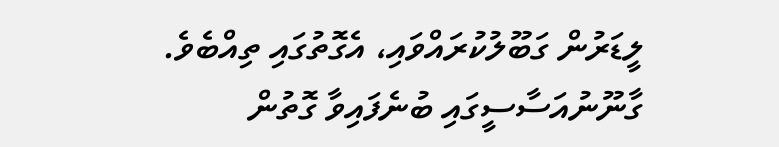ލީޑަރުން ގަބޫލުކުރައްވައި، އެގޮތުގައި ތިއްބެވެ. ގާނޫނުއަސާސީގައި ބުނެފައިވާ ގޮތުން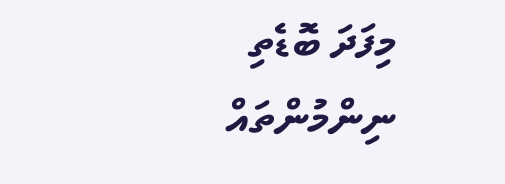މިފަދަ ބޮޑެތި ނިންމުންތައް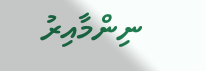ނިންމާއިރު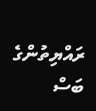ރައްޔިތުންގެ ބަސް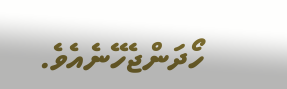ހޯދަންޖެހޭނެއެވެ.